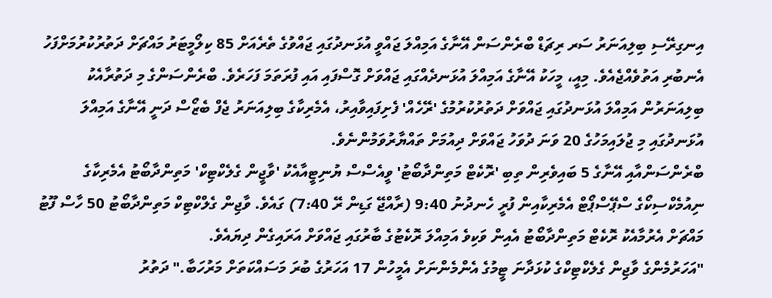އިނގިރޭސި ބިލިއަނަރު ސަރ ރިޗަޑް ބްރެންސަން އޭނާގެ އަމިއްލަ ޖައްވީ އުޅަނދުގައި ޖައްވުގެ ތެރެއަށް 85 ކިލޯމީޓަރު މައްޗަށް ދަތުރުކުރުމަށްފަހު އެނބުރި އަތުވެއްޖެއެވެ. މިއީ، މީހަކު އޭނާގެ އަމިއްލަ އުޅަނދެއްގައި ޖައްވަށް ގޮސްފައި އައި ފުރަތަމަ ފަހަރެވެ. ބްރެންސަންގެ މި ދަތުރާއެކު ބިލިއަނަރުން އަމިއްލަ އުޅަނދުގައި ޖައްވަށް ދަތުރުކުރުމުގެ 'ރޭހެއް' ފެށިފައިވާއިރު، އެމެރިކާގެ ބިލިއަނަރު ޖެފް ބެޒޯސް ދަނީ އޭނާގެ އަމިއްލަ އުޅަނދުގައި މި ޖުލައިމަހުގެ 20 ވަނަ ދުވަހު ޖައްވަށް ދިއުމަށް ތައްޔާރުވަމުންނެވެ.
ބްރެންސަންއާއި އޭނާގެ 5 ބައިވެރިން ތިބި 'ރޮކެޓް މަތިންދާބޯޓު' ވީއެސްސް ޔުނިޓީއާއެކު 'ވާޖީން ގެލެކްޓިކް' މަތިންދާބޯޓު އެމެރިކާގެ ނިއުމެކްސިކޯގެ ސްޕޭސްޕޯޓް އެމެރިކާއިން ފުރީ ހެނދުނު 9:40 (ރާއްޖޭ ގަޑިން ރޭ 7:40) ގައެވެ. ވާޖިން ގެލްކްޓިކް މަތިންދާބޯޓު 50 ހާސް ފޫޓު މައްޗަށް އެރުމާއެކު ރޮކެޓް މަތިންދާބޯޓު އެއިން ވަކިވެ އަމިއްލަ ރޮކެޓުގެ ބާރުގައި ޖައްވަށް އަރައިގެން ދިޔައެވެ.
"އަހަރުމެންގެ ވާޖިން ގެލެކްޓިކްގެ ކުޅަދާނަ ޓީމުގެ އެންމެންނަށް އެމީހުން 17 އަހަރުގެ ބުރަ މަސައްކަތަށް މަރުހަބާ." ދަތުރު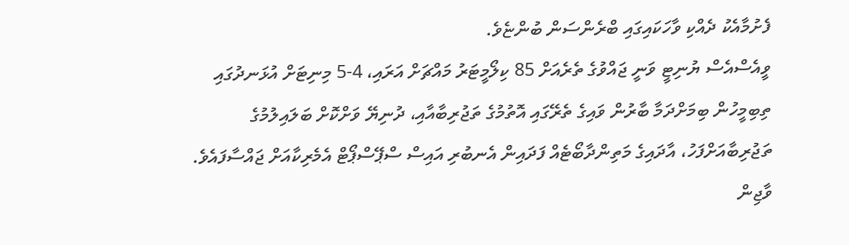ފެށުމާއެކު ދެއްކި ވާހަކައިގައި ބްރެންސަން ބުންޏެވެ.
ވީއެސްއެސް ޔުނިޓީ ވަނީ ޖައްވުގެ ތެރެއަށް 85 ކިލޯމީޓަރު މައްޗަށް އަރައި، 4-5 މިނިޓަށް އުޅަނދުގައި ތިބިމީހުން ބިމަށްދަމާ ބާރުން ވައިގެ ތެރޭގައި އޮތުމުގެ ތަޖުރިބާއާއި، ދުނިޔޭ ވަށްކޮށް ބަލައިލުމުގެ ތަޖުރިބާއަށްފަހު، އާދައިގެ މަތިންދާބޯޓެއް ފަދައިން އެނބުރި އައިސް ސްޕޭސްޕޯޓް އެމެރިކާއަށް ޖައްސާފައެވެ.
ވާޖިން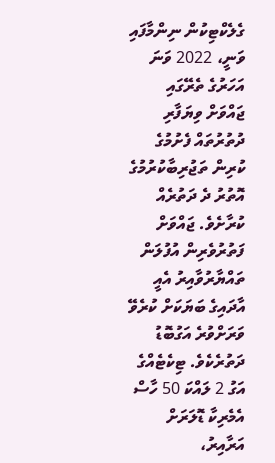ގެލެކްޓިކުން ނިންމާފައި ވަނީ، 2022 ވަނަ އަހަރުގެ ތެރޭގައި ޖައްވަށް ވިޔަފާރި ދުތުރުތައް ފެށުމުގެ ކުރިން ތަޖުރިބާކުރުމުގެ އޮތުރު ދެ ދަތުރެއް ކުރާށެވެ. ޖައްވަށް ފަތުރުވެރިން އުފުލަން ތައްޔާރުވާއިރު އެއީ އާދައިގެ ބަޔަކަށް ކުރެވޭ ވަރަށްވުރެ އަގުބޮޑު ދަތުރެކެވެ. ޓިކެޓެއްގެ އަގު 2 ލައްކަ 50 ހާސް އެމެރިކާ ޑޮލަރަށް އަރާއިރު،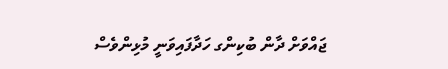ޖައްވަށް ދާން ބުކިންގ ހަދާފައިވަނީ މުޅިންވެސް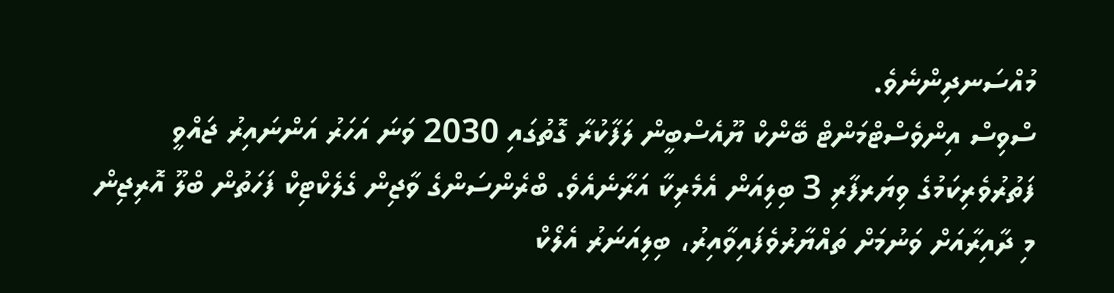މުއްސަނދިންނެވެ.
ސްވިސް އިންވެސްޓްމަންޓް ބޭންކް ޔޫއެސްބީން ލަފާކުރާ ގޮތުގައި 2030 ވަނަ އަހަރު އަންނައިރު ޖައްވީ ފަތުރުވެރިކަމުގެ ވިޔަރފާރި 3 ބިލިއަން އެމެރިކާ އަރާނެއެވެ. ބްރެންސަންގެ ވާޖިން ގެލެކްޓިކް ފަހަތުން ބްލޫ އޮރިޖިން މި ދާއިރާއަށް ވަނުމަށް ތައްޔާރުވެފައިވާއިރު، ބިލިއަނަރު އެލޯކް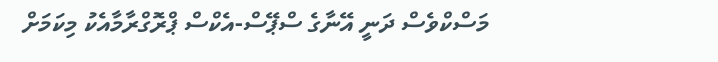މަސްކްވެސް ދަނީ އޭނާގެ ސްޕޭސް-އެކްސް ޕްރޮގްރާމާއެކު މިކަމަށް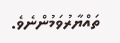ތައްޔާރުވަމުންނެވެ.